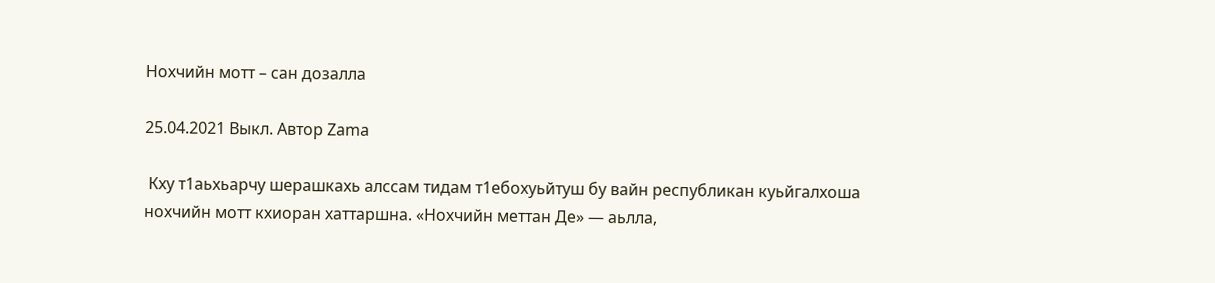Нохчийн мотт – сан дозалла

25.04.2021 Выкл. Автор Zama

 Кху т1аьхьарчу шерашкахь алссам тидам т1ебохуьйтуш бу вайн республикан куьйгалхоша нохчийн мотт кхиоран хаттаршна. «Нохчийн меттан Де» — аьлла,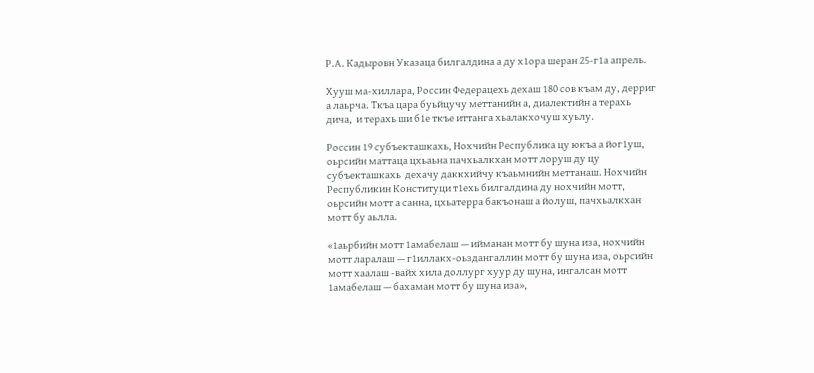Р.А. Кадыровн Указаца билгалдина а ду х1ора шеран 25-г1а апрель.

Хууш ма-хиллара, Россин Федерацехь дехаш 180 сов къам ду, дерриг а лаьрча. Ткъа цара буьйцучу меттанийн а, диалектийн а терахь дича,  и терахь ши б1е ткъе иттанга хьалакхочуш хуьлу.

Россин 19 субъекташкахь, Нохчийн Республика цу юкъа а йог1уш,  оьрсийн маттаца цхьаьна пачхьалкхан мотт лоруш ду цу субъекташкахь  дехачу даккхийчу къаьмнийн меттанаш. Нохчийн Республикин Конституци т1ехь билгалдина ду нохчийн мотт, оьрсийн мотт а санна, цхьатерра бакъонаш а йолуш, пачхьалкхан мотт бу аьлла.

«1аьрбийн мотт 1амабелаш — ийманан мотт бу шуна иза, нохчийн мотт ларалаш — г1иллакх-оьздангаллин мотт бу шуна иза, оьрсийн мотт хаалаш -вайх хила доллург хуур ду шуна, ингалсан мотт 1амабелаш — бахаман мотт бу шуна иза»,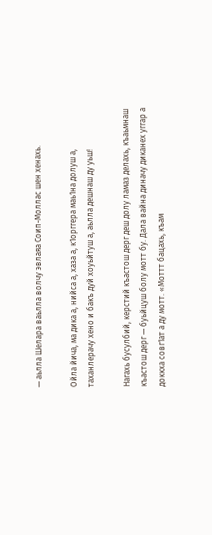— аьлла Шелара ваьлла волчу эвлаяа Соип-Моллас шен хенахь.

Ойла йича, ма дика а, нийса а, хаза а, к1орггера маь1на долуш а, таханлерачу хено и бакъ дуй хоуьйтуш а, аьлла дешнаш ду уьш!

Нагахь бусулбий, керстий къастош дерг деш долу ламаз делахь, къаьмнаш къастош дерг — буьйцуш болу мотт бу. Дала вайна диначу диканех уггар а доккха совг1ат а ду мотт. «Моттт бацахь, къам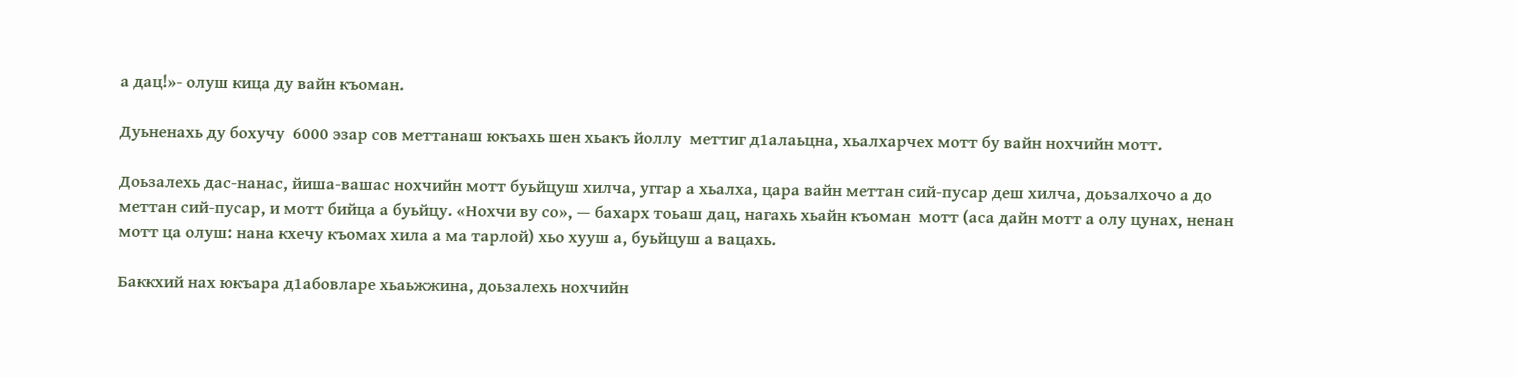а дац!»- олуш кица ду вайн къоман.

Дуьненахь ду бохучу  6000 эзар сов меттанаш юкъахь шен хьакъ йоллу  меттиг д1алаьцна, хьалхарчех мотт бу вайн нохчийн мотт.

Доьзалехь дас-нанас, йиша-вашас нохчийн мотт буьйцуш хилча, уггар а хьалха, цара вайн меттан сий-пусар деш хилча, доьзалхочо а до меттан сий-пусар, и мотт бийца а буьйцу. «Нохчи ву со», — бахарх тоьаш дац, нагахь хьайн къоман  мотт (аса дайн мотт а олу цунах, ненан мотт ца олуш: нана кхечу къомах хила а ма тарлой) хьо хууш а, буьйцуш а вацахь.

Баккхий нах юкъара д1абовларе хьаьжжина, доьзалехь нохчийн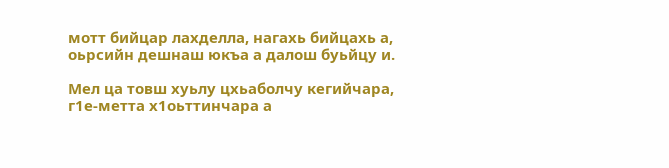мотт бийцар лахделла, нагахь бийцахь а, оьрсийн дешнаш юкъа а далош буьйцу и.

Мел ца товш хуьлу цхьаболчу кегийчара, г1е-метта х1оьттинчара а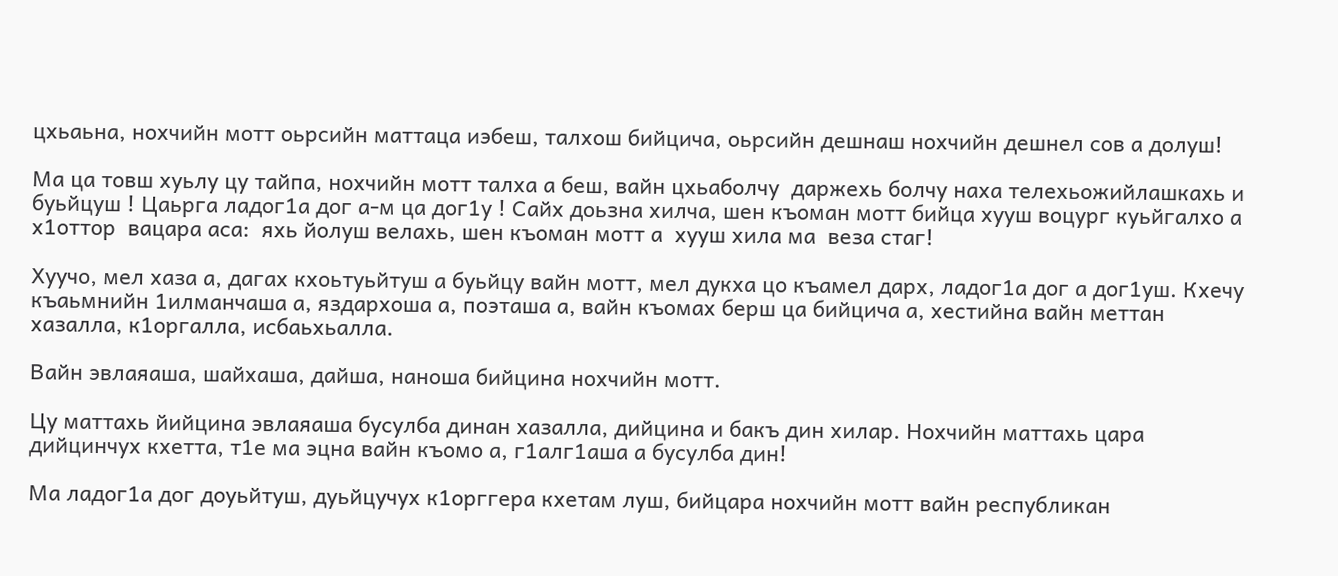цхьаьна, нохчийн мотт оьрсийн маттаца иэбеш, талхош бийцича, оьрсийн дешнаш нохчийн дешнел сов а долуш!

Ма ца товш хуьлу цу тайпа, нохчийн мотт талха а беш, вайн цхьаболчу  даржехь болчу наха телехьожийлашкахь и буьйцуш ! Цаьрга ладог1а дог а-м ца дог1у ! Сайх доьзна хилча, шен къоман мотт бийца хууш воцург куьйгалхо а х1оттор  вацара аса:  яхь йолуш велахь, шен къоман мотт а  хууш хила ма  веза стаг!

Хуучо, мел хаза а, дагах кхоьтуьйтуш а буьйцу вайн мотт, мел дукха цо къамел дарх, ладог1а дог а дог1уш. Кхечу къаьмнийн 1илманчаша а, яздархоша а, поэташа а, вайн къомах берш ца бийцича а, хестийна вайн меттан хазалла, к1оргалла, исбаьхьалла.

Вайн эвлаяаша, шайхаша, дайша, наноша бийцина нохчийн мотт.

Цу маттахь йийцина эвлаяаша бусулба динан хазалла, дийцина и бакъ дин хилар. Нохчийн маттахь цара  дийцинчух кхетта, т1е ма эцна вайн къомо а, г1алг1аша а бусулба дин!

Ма ладог1а дог доуьйтуш, дуьйцучух к1орггера кхетам луш, бийцара нохчийн мотт вайн республикан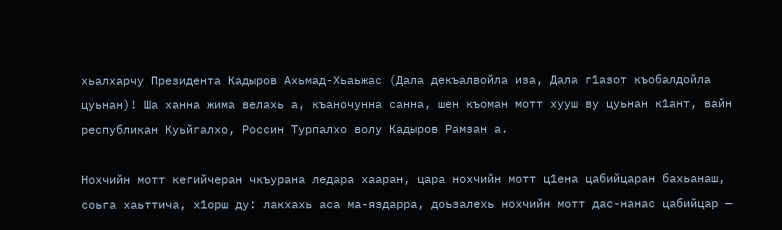хьалхарчу Президента Кадыров Ахьмад-Хьаьжас (Дала декъалвойла иза, Дала г1азот къобалдойла цуьнан)! Ша ханна жима велахь а, къаночунна санна, шен къоман мотт хууш ву цуьнан к1ант, вайн республикан Куьйгалхо, Россин Турпалхо волу Кадыров Рамзан а.

Нохчийн мотт кегийчеран чкъурана ледара хааран, цара нохчийн мотт ц1ена цабийцаран бахьанаш, соьга хаьттича, х1орш ду: лакхахь аса ма-яздарра, доьзалехь нохчийн мотт дас-нанас цабийцар —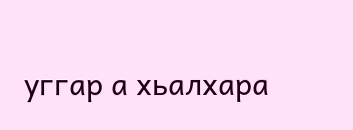уггар а хьалхара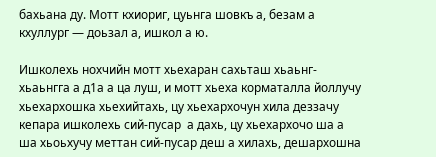бахьана ду. Мотт кхиориг, цуьнга шовкъ а, безам а кхуллург — доьзал а, ишкол а ю.

Ишколехь нохчийн мотт хьехаран сахьташ хьаьнг-хьаьнгга а д1а а ца луш, и мотт хьеха корматалла йоллучу хьехархошка хьехийтахь, цу хьехархочун хила деззачу кепара ишколехь сий-пусар  а дахь, цу хьехархочо ша а ша хьоьхучу меттан сий-пусар деш а хилахь, дешархошна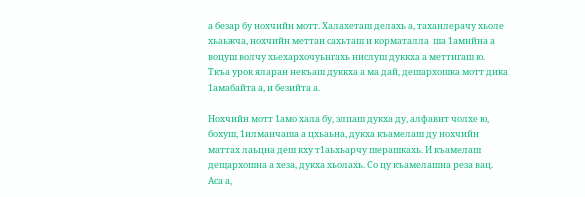а безар бу нохчийн мотт. Халахеташ делахь а, таханлерачу хьоле хьаьжча, нохчийн меттан сахьташ и корматалла  ша 1амийна а воцуш волчу хьехархочуьнгахь нислуш дуккха а меттигаш ю. Ткъа урок яларан некъаш дуккха а ма дай, дешархошка мотт дика 1амабайта а, и безийта а.

Нохчийн мотт 1амо хала бу, элпаш дукха ду, алфавит чолхе ю, бохуш, 1илманчаша а цхьаьна, дукха къамелаш ду нохчийн маттах лаьцна деш кху т1аьхьарчу шерашкахь. И къамелаш дещархошна а хеза, дукха хьолахь. Со цу къамелашна реза вац. Аса а,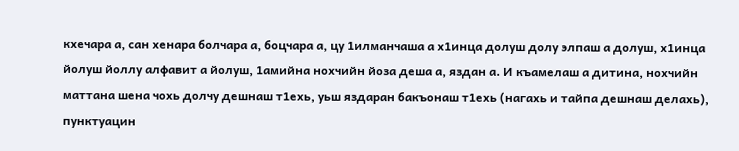кхечара а, сан хенара болчара а, боцчара а, цу 1илманчаша а х1инца долуш долу элпаш а долуш, х1инца йолуш йоллу алфавит а йолуш, 1амийна нохчийн йоза деша а, яздан а. И къамелаш а дитина, нохчийн маттана шена чохь долчу дешнаш т1ехь, уьш яздаран бакъонаш т1ехь (нагахь и тайпа дешнаш делахь), пунктуацин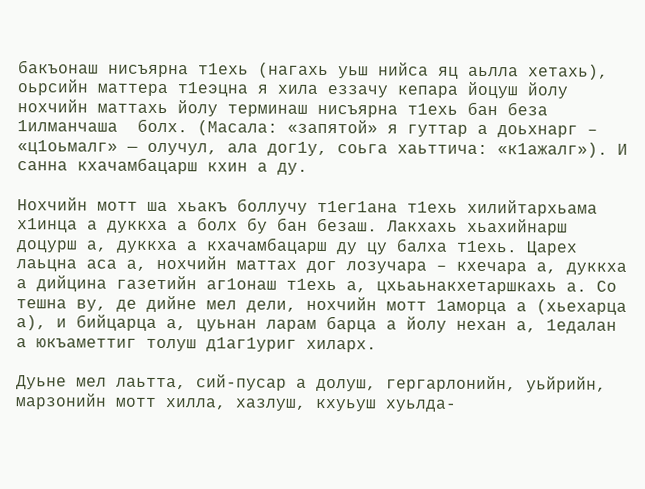бакъонаш нисъярна т1ехь (нагахь уьш нийса яц аьлла хетахь), оьрсийн маттера т1еэцна я хила еззачу кепара йоцуш йолу нохчийн маттахь йолу терминаш нисъярна т1ехь бан беза 1илманчаша  болх. (Масала: «запятой» я гуттар а доьхнарг – «ц1оьмалг» — олучул, ала дог1у, соьга хаьттича: «к1ажалг»). И санна кхачамбацарш кхин а ду.

Нохчийн мотт ша хьакъ боллучу т1ег1ана т1ехь хилийтархьама х1инца а дуккха а болх бу бан безаш. Лакхахь хьахийнарш доцурш а, дуккха а кхачамбацарш ду цу балха т1ехь. Царех лаьцна аса а, нохчийн маттах дог лозучара – кхечара а, дуккха а дийцина газетийн аг1онаш т1ехь а, цхьаьнакхетаршкахь а. Со тешна ву, де дийне мел дели, нохчийн мотт 1аморца а (хьехарца а), и бийцарца а, цуьнан ларам барца а йолу нехан а, 1едалан а юкъаметтиг толуш д1аг1уриг хиларх.

Дуьне мел лаьтта, сий-пусар а долуш, гергарлонийн, уьйрийн, марзонийн мотт хилла, хазлуш, кхуьуш хуьлда-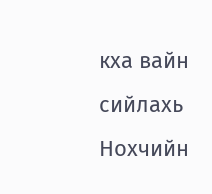кха вайн сийлахь Нохчийн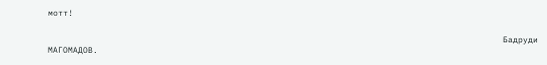мотт!

                                                                                           Бадруди МАГОМАДОВ.